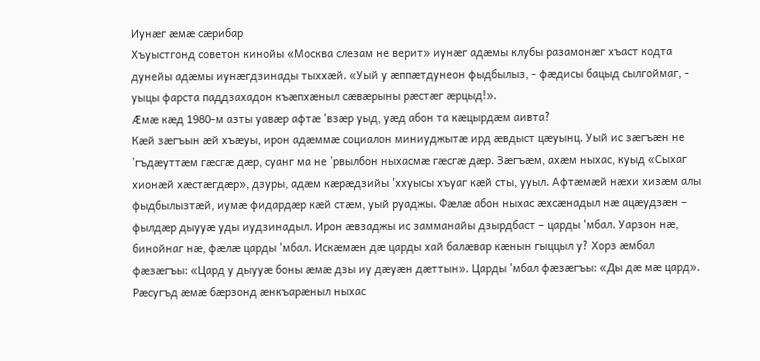Иунæг æмæ сæрибар
Хъуыстгонд советон кинойы «Москва слезам не верит» иунæг адæмы клубы разамонæг хъаст кодта дунейы адæмы иунæгдзинады тыххæй. «Уый у æппæтдунеон фыдбылыз, - фæдисы бацыд сылгоймаг, - уыцы фарста паддзахадон къæпхæныл сæвæрыны рæстæг æрцыд!».
Æмæ кæд 1980-м азты уавæр афтæ 'взæр уыд, уæд абон та кæцырдæм аивта?
Кæй зæгъын æй хъæуы, ирон адæммæ социалон миниуджытæ ирд æвдыст цæуынц. Уый ис зæгъæн не ’гъдæуттæм гæсгæ дæр, суанг ма не ’рвылбон ныхасмæ гæсгæ дæр. Зæгъæм, ахæм ныхас, куыд «Сыхаг хионæй хæстæгдæр», дзуры, адæм кæрæдзийы 'ххуысы хъуаг кæй сты, ууыл. Афтæмæй нæхи хизæм алы фыдбылызтæй, иумæ фидардæр кæй стæм, уый руаджы. Фæлæ абон ныхас æхсæнадыл нæ ацæудзæн – фылдæр дыууæ уды иудзинадыл. Ирон æвзаджы ис замманайы дзырдбаст – царды 'мбал. Уарзон нæ, бинойнаг нæ, фæлæ царды 'мбал. Искæмæн дæ царды хай балæвар кæнын гыццыл у? Хорз æмбал фæзæгъы: «Цард у дыууæ боны æмæ дзы иу дæуæн дæттын». Царды 'мбал фæзæгъы: «Ды дæ мæ цард».
Рæсугъд æмæ бæрзонд æнкъарæныл ныхас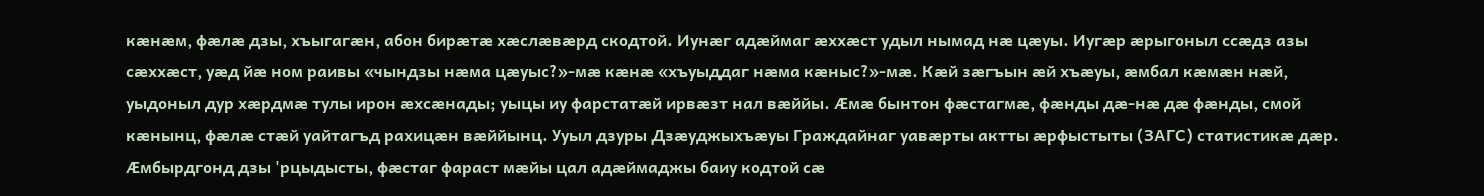кæнæм, фæлæ дзы, хъыгагæн, абон бирæтæ хæслæвæрд скодтой. Иунæг адæймаг æххæст удыл нымад нæ цæуы. Иугæр æрыгоныл ссæдз азы сæххæст, уæд йæ ном раивы «чындзы нæма цæуыс?»-мæ кæнæ «хъуыддаг нæма кæныс?»-мæ. Кæй зæгъын æй хъæуы, æмбал кæмæн нæй, уыдоныл дур хæрдмæ тулы ирон æхсæнады; уыцы иу фарстатæй ирвæзт нал вæййы. Æмæ бынтон фæстагмæ, фæнды дæ-нæ дæ фæнды, смой кæнынц, фæлæ стæй уайтагъд рахицæн вæййынц. Ууыл дзуры Дзæуджыхъæуы Граждайнаг уавæрты актты æрфыстыты (ЗАГС) статистикæ дæр. Æмбырдгонд дзы 'рцыдысты, фæстаг фараст мæйы цал адæймаджы баиу кодтой сæ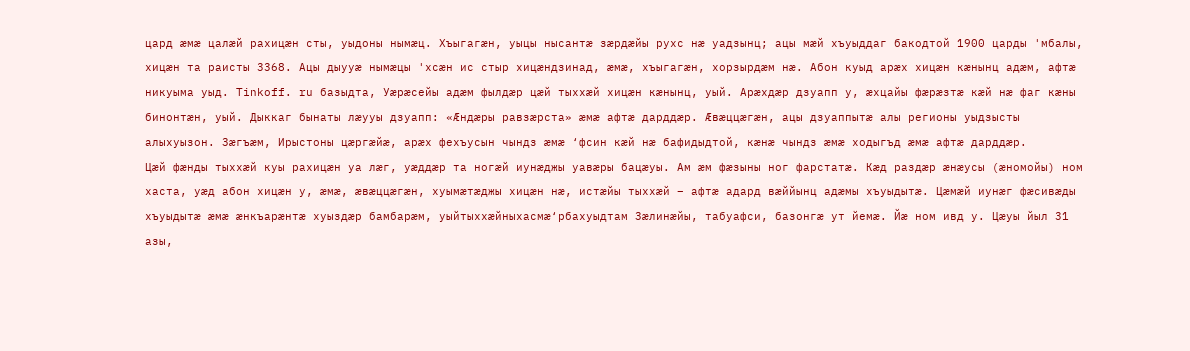цард æмæ цалæй рахицæн сты, уыдоны нымæц. Хъыгагæн, уыцы нысантæ зæрдæйы рухс нæ уадзынц; ацы мæй хъуыддаг бакодтой 1900 царды 'мбалы, хицæн та раисты 3368. Ацы дыууæ нымæцы 'хсæн ис стыр хицæндзинад, æмæ, хъыгагæн, хорзырдæм нæ. Абон куыд арæх хицæн кæнынц адæм, афтæ никуыма уыд. Tinkoff. ru базыдта, Уæрæсейы адæм фылдæр цæй тыххæй хицæн кæнынц, уый. Арæхдæр дзуапп у, æхцайы фæрæзтæ кæй нæ фаг кæны бинонтæн, уый. Дыккаг бынаты лæууы дзуапп: «Æндæры равзæрста» æмæ афтæ дарддæр. Æвæццæгæн, ацы дзуаппытæ алы регионы уыдзысты алыхуызон. Зæгъæм, Ирыстоны цæргæйæ, арæх фехъусын чындз æмæ ‘фсин кæй нæ бафидыдтой, кæнæ чындз æмæ ходыгъд æмæ афтæ дарддæр.
Цæй фæнды тыххæй куы рахицæн уа лæг, уæддæр та ногæй иунæджы уавæры бацæуы. Ам æм фæзыны ног фарстатæ. Кæд раздæр æнæусы (æномойы) ном хаста, уæд абон хицæн у, æмæ, æвæццæгæн, хуымæтæджы хицæн нæ, истæйы тыххæй – афтæ адард вæййынц адæмы хъуыдытæ. Цæмæй иунæг фæсивæды хъуыдытæ æмæ æнкъарæнтæ хуыздæр бамбарæм, уыйтыххæйныхасмæ‘рбахуыдтам Зæлинæйы, табуафси, базонгæ ут йемæ. Йæ ном ивд у. Цæуы йыл 31 азы,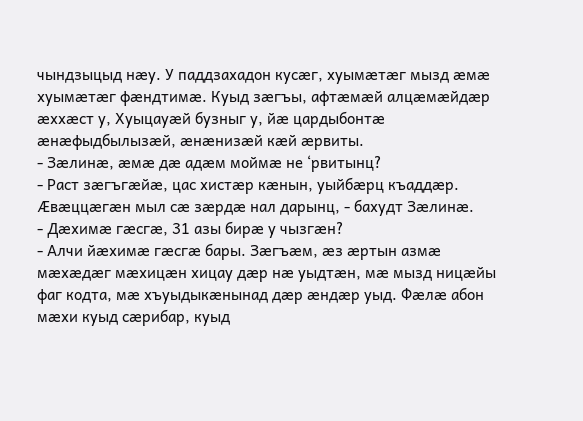чындзыцыд нæу. У паддзахадон кусæг, хуымæтæг мызд æмæ хуымæтæг фæндтимæ. Куыд зæгъы, афтæмæй алцæмæйдæр æххæст у, Хуыцауæй бузныг у, йæ цардыбонтæ æнæфыдбылызæй, æнæнизæй кæй æрвиты.
- Зæлинæ, æмæ дæ адæм моймæ не ‘рвитынц?
- Раст зæгъгæйæ, цас хистæр кæнын, уыйбæрц къаддæр. Æвæццæгæн мыл сæ зæрдæ нал дарынц, - бахудт Зæлинæ.
- Дæхимæ гæсгæ, 31 азы бирæ у чызгæн?
- Алчи йæхимæ гæсгæ бары. Зæгъæм, æз æртын азмæ мæхæдæг мæхицæн хицау дæр нæ уыдтæн, мæ мызд ницæйы фаг кодта, мæ хъуыдыкæнынад дæр æндæр уыд. Фæлæ абон мæхи куыд сæрибар, куыд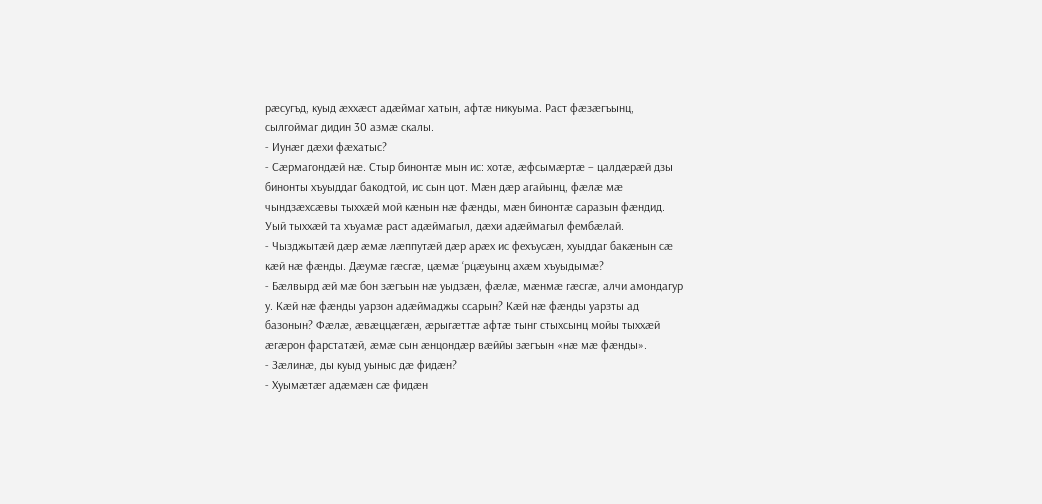рæсугъд, куыд æххæст адæймаг хатын, афтæ никуыма. Раст фæзæгъынц, сылгоймаг дидин 30 азмæ скалы.
- Иунæг дæхи фæхатыс?
- Сæрмагондæй нæ. Стыр бинонтæ мын ис: хотæ, æфсымæртæ – цалдæрæй дзы бинонты хъуыддаг бакодтой, ис сын цот. Мæн дæр агайынц, фæлæ мæ чындзæхсæвы тыххæй мой кæнын нæ фæнды, мæн бинонтæ саразын фæндид. Уый тыххæй та хъуамæ раст адæймагыл, дæхи адæймагыл фембæлай.
- Чызджытæй дæр æмæ лæппутæй дæр арæх ис фехъусæн, хуыддаг бакæнын сæ кæй нæ фæнды. Дæумæ гæсгæ, цæмæ ‘рцæуынц ахæм хъуыдымæ?
- Бæлвырд æй мæ бон зæгъын нæ уыдзæн, фæлæ, мæнмæ гæсгæ, алчи амондагур у. Кæй нæ фæнды уарзон адæймаджы ссарын? Кæй нæ фæнды уарзты ад базонын? Фæлæ, æвæццæгæн, æрыгæттæ афтæ тынг стыхсынц мойы тыххæй æгæрон фарстатæй, æмæ сын æнцондæр вæййы зæгъын «нæ мæ фæнды».
- Зæлинæ, ды куыд уыныс дæ фидæн?
- Хуымæтæг адæмæн сæ фидæн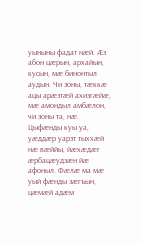уыныны фадат нæй. Æз абон цæрын, архайын, кусын, мæ бинонтыл аудын. Чи зоны, тæккæ ацы арæзтæй ахизгæйæ, мæ амондыл амбæлон, чи зоны та, нæ. Цыфæнды куы уа, уæддæр уарзт тыххæй нæ вæййы, йæхæдæг æрбацæудзæн йæ афоныл. Фæлæ ма мæ уый фæнды зæгъын, цæмæй адæм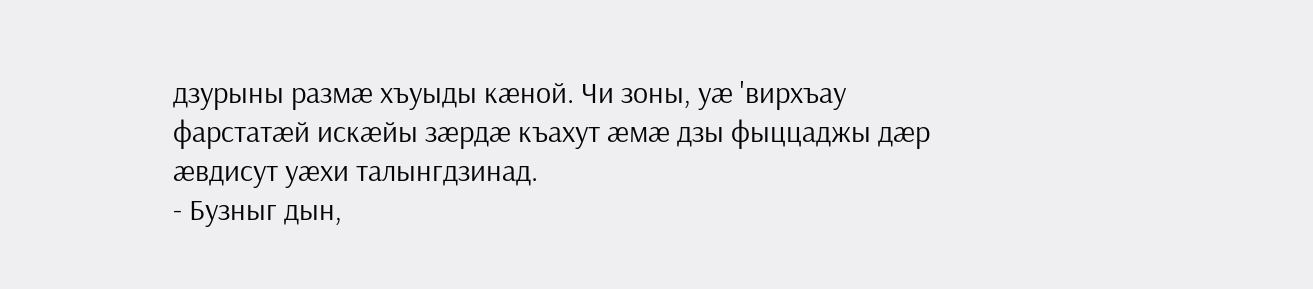дзурыны размæ хъуыды кæной. Чи зоны, уæ 'вирхъау фарстатæй искæйы зæрдæ къахут æмæ дзы фыццаджы дæр æвдисут уæхи талынгдзинад.
- Бузныг дын,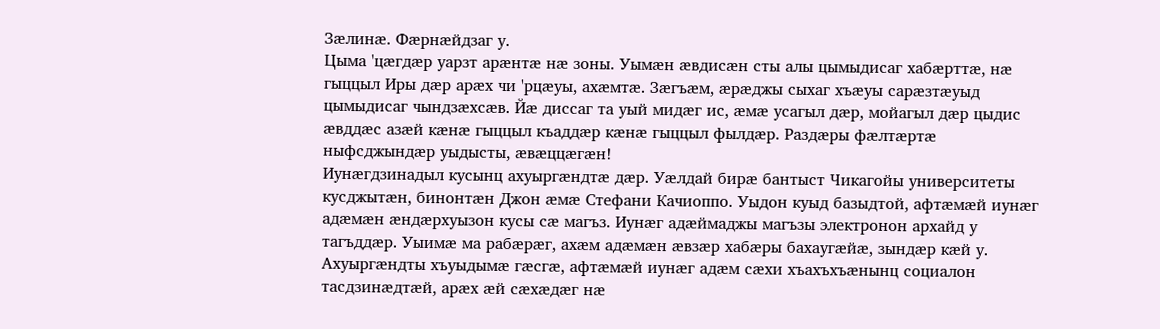Зæлинæ. Фæрнæйдзаг у.
Цыма 'цæгдæр уарзт арæнтæ нæ зоны. Уымæн æвдисæн сты алы цымыдисаг хабæрттæ, нæ гыццыл Иры дæр арæх чи 'рцæуы, ахæмтæ. Зæгъæм, æрæджы сыхаг хъæуы сарæзтæуыд цымыдисаг чындзæхсæв. Йæ диссаг та уый мидæг ис, æмæ усагыл дæр, мойагыл дæр цыдис æвддæс азæй кæнæ гыццыл къаддæр кæнæ гыццыл фылдæр. Раздæры фæлтæртæ ныфсджындæр уыдысты, æвæццæгæн!
Иунæгдзинадыл кусынц ахуыргæндтæ дæр. Уæлдай бирæ бантыст Чикагойы университеты кусджытæн, бинонтæн Джон æмæ Стефани Качиоппо. Уыдон куыд базыдтой, афтæмæй иунæг адæмæн æндæрхуызон кусы сæ магъз. Иунæг адæймаджы магъзы электронон архайд у тагъддæр. Уыимæ ма рабæрæг, ахæм адæмæн æвзæр хабæры бахаугæйæ, зындæр кæй у. Ахуыргæндты хъуыдымæ гæсгæ, афтæмæй иунæг адæм сæхи хъахъхъæнынц социалон тасдзинæдтæй, арæх æй сæхæдæг нæ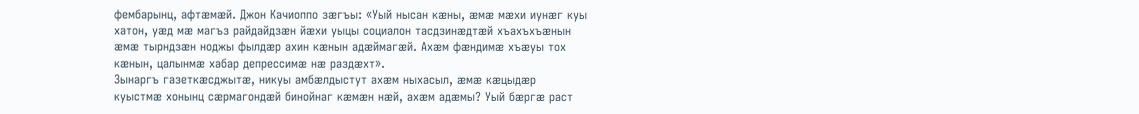фембарынц, афтæмæй. Джон Качиоппо зæгъы: «Уый нысан кæны, æмæ мæхи иунæг куы хатон, уæд мæ магъз райдайдзæн йæхи уыцы социалон тасдзинæдтæй хъахъхъæнын æмæ тырндзæн ноджы фылдæр ахин кæнын адæймагæй. Ахæм фæндимæ хъæуы тох кæнын, цалынмæ хабар депрессимæ нæ раздæхт».
Зынаргъ газеткæсджытæ, никуы амбæлдыстут ахæм ныхасыл, æмæ кæцыдæр куыстмæ хонынц сæрмагондæй бинойнаг кæмæн нæй, ахæм адæмы? Уый бæргæ раст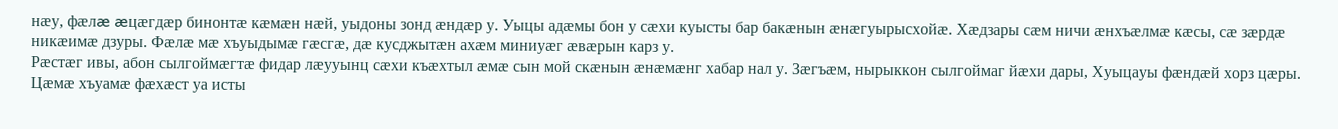нæу, фæлæ æцæгдæр бинонтæ кæмæн нæй, уыдоны зонд æндæр у. Уыцы адæмы бон у сæхи куысты бар бакæнын æнæгуырысхойæ. Хæдзары сæм ничи æнхъæлмæ кæсы, сæ зæрдæ никæимæ дзуры. Фæлæ мæ хъуыдымæ гæсгæ, дæ кусджытæн ахæм миниуæг æвæрын карз у.
Рæстæг ивы, абон сылгоймæгтæ фидар лæууынц сæхи къæхтыл æмæ сын мой скæнын æнæмæнг хабар нал у. Зæгъæм, нырыккон сылгоймаг йæхи дары, Хуыцауы фæндæй хорз цæры. Цæмæ хъуамæ фæхæст уа исты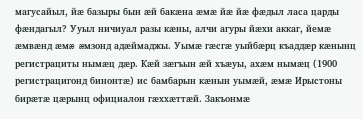магусайыл, йæ базыры бын æй бакæна æмæ йæ йæ фæдыл ласа царды фæндагыл? Ууыл ничиуал разы кæны, алчи агуры йæхи аккаг, йемæ æмвæнд æмæ æмзонд адæймаджы. Уымæ гæсгæ уыйбæрц къаддæр кæнынц регистрациты нымæц дæр. Кæй зæгъын æй хъæуы, ахæм нымæц (1900 регистрацигонд бинонтæ) ис бамбарын кæнын уымæй, æмæ Ирыстоны бирæтæ цæрынц официалон гæххæттæй. Закъонмæ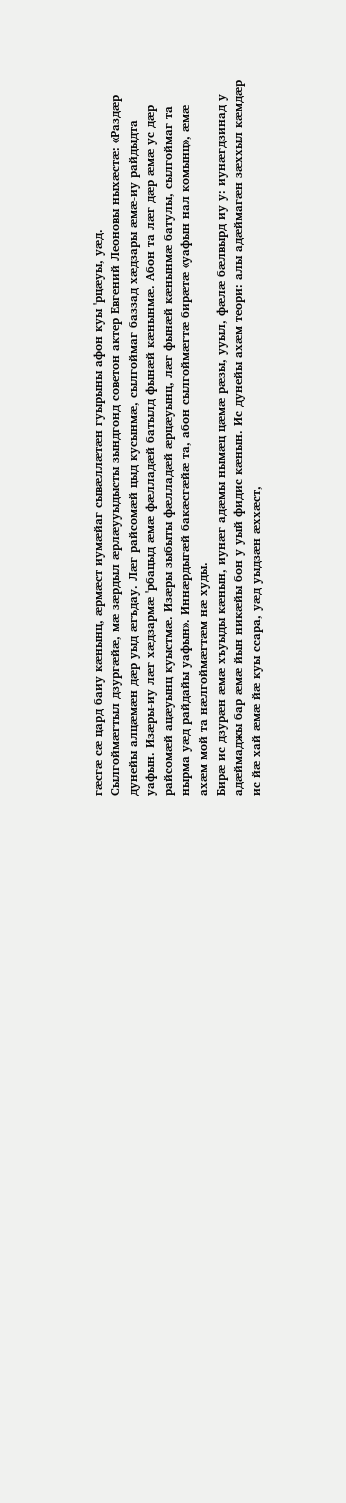гæсгæ сæ цард баиу кæнынц, æрмæст иумæйаг сывæллæтæн гуырыны афон куы 'рцæуы, уæд.
Сылгоймæгтыл дзургæйæ, мæ зæрдыл æрлæууыдысты зындгонд советон актер Евгений Леоновы ныхæстæ: «Раздæр дунейы алцæмæн дæр уыд æгъдау. Лæг райсомæй цыд кусынмæ, сылгоймаг баззад хæдзары æмæ-иу райдыдта уафын. Изæры-иу лæг хæдзармæ 'рбацыд æмæ фæлладæй батылд фынæй кæнынмæ. Абон та лæг дæр æмæ ус дæр райсомæй ацæуынц куыстмæ. Изæры зыбыты фæлладæй æрцæуынц, лæг фынæй кæнынмæ батулы, сылгоймаг та нырма уæд райдайы уафын». Иннæрдыгæй бакæсгæйæ та, абон сылгоймæгтæ бирæтæ «уафын нал комынц», æмæ ахæм мой та нæлгоймæгтæм нæ худы.
Бирæ ис дзурæн æмæ хъуыды кæнын, иунæг адæмы нымæц цæмæ рæзы, ууыл, фæлæ бæлвырд иу у: иунæгдзинад у адæймаджы бар æмæ йын никæйы бон у уый фидис кæнын. Ис дунейы ахæм теори: алы адæймагæн зæххыл кæмдæр ис йæ хай æмæ йæ куы ссара, уæд уыдзæн æххæст,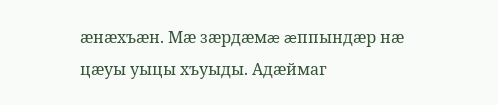æнæхъæн. Мæ зæрдæмæ æппындæр нæ цæуы уыцы хъуыды. Адæймаг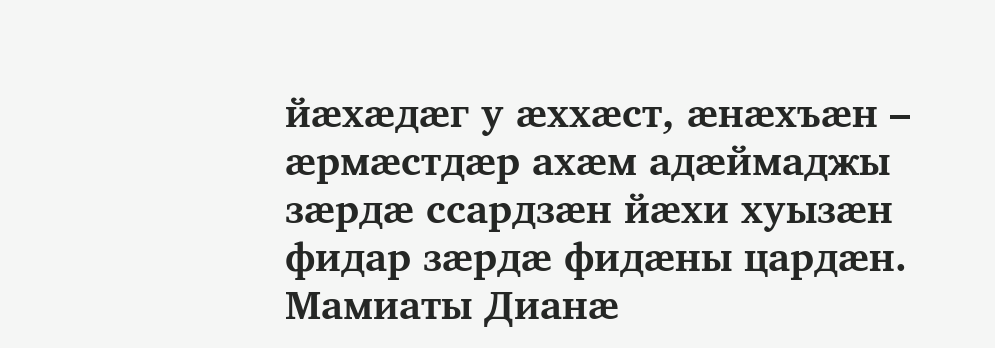йæхæдæг у æххæст, æнæхъæн – æрмæстдæр ахæм адæймаджы зæрдæ ссардзæн йæхи хуызæн фидар зæрдæ фидæны цардæн.
Мамиаты Дианæ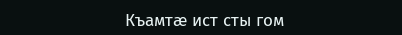Къамтæ ист сты гом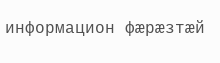информацион фæрæзтæй